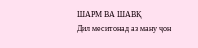ШАРМ ВА ШАВҚ
Дил меситонад аз ману ҷон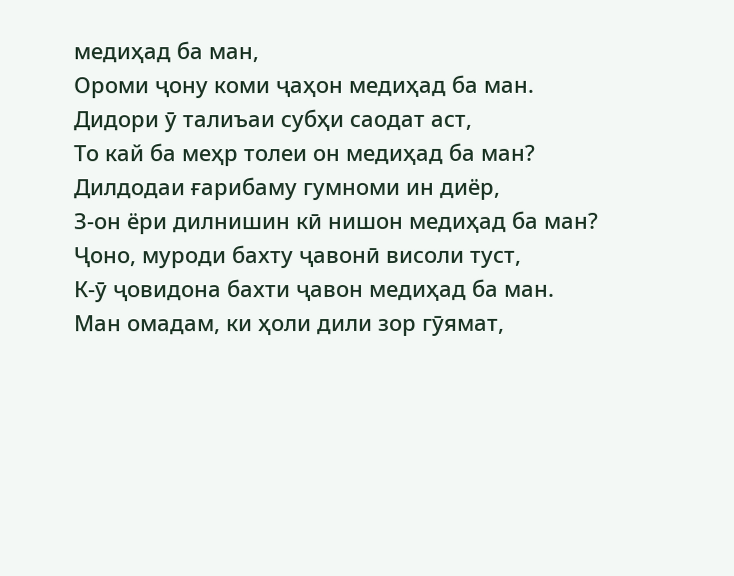медиҳад ба ман,
Ороми ҷону коми ҷаҳон медиҳад ба ман.
Дидори ӯ талиъаи субҳи саодат аст,
То кай ба меҳр толеи он медиҳад ба ман?
Дилдодаи ғарибаму гумноми ин диёр,
З-он ёри дилнишин кӣ нишон медиҳад ба ман?
Ҷоно, муроди бахту ҷавонӣ висоли туст,
К-ӯ ҷовидона бахти ҷавон медиҳад ба ман.
Ман омадам, ки ҳоли дили зор гӯямат,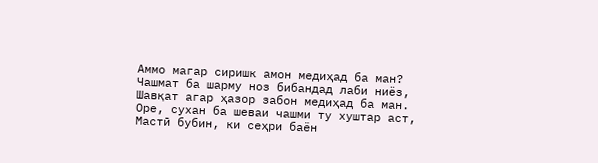Аммо магар сиришк амон медиҳад ба ман?
Чашмат ба шарму ноз бибандад лаби ниёз,
Шавқат агар ҳазор забон медиҳад ба ман.
Оре, сухан ба шеваи чашми ту хуштар аст,
Мастӣ бубин, ки сеҳри баён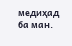медиҳад ба ман.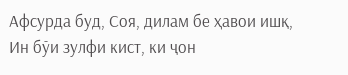Афсурда буд, Соя, дилам бе ҳавои ишқ,
Ин бӯи зулфи кист, ки ҷон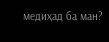медиҳад ба ман?